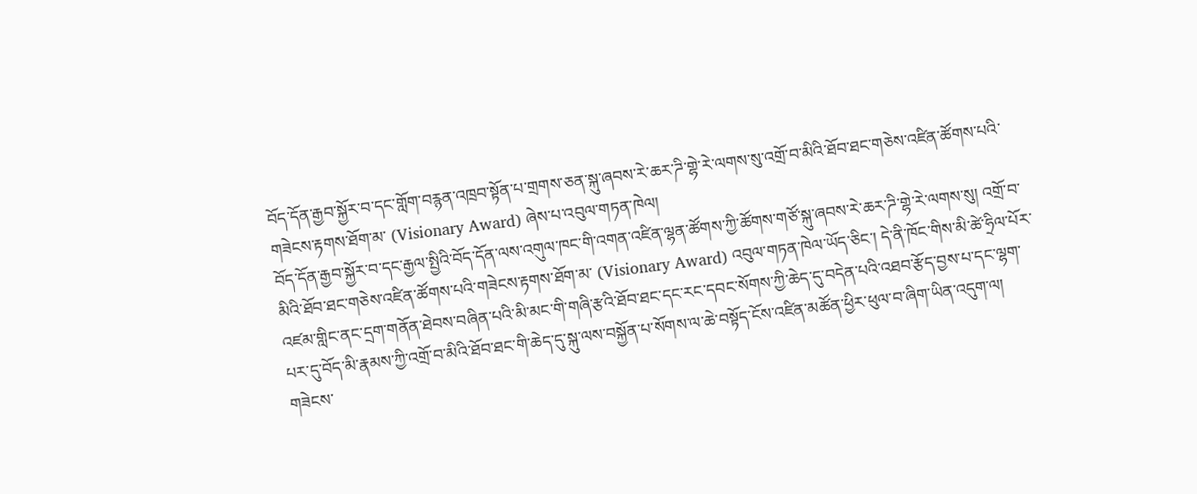བོད་དོན་རྒྱབ་སྐྱོར་བ་དང་གློག་བརྙན་འཁྲབ་སྟོན་པ་གྲགས་ཅན་སྐུ་ཞབས་རེ་ཆར་ཌི་གྷེ་རེ་ལགས་སུ་འགྲོ་བ་མིའི་ཐོབ་ཐང་གཅེས་འཛིན་ཚོགས་པའི་གཟེངས་རྟགས་ཐོག་མ་ (Visionary Award) ཞེས་པ་འབུལ་གཏན་ཁེལ།
བོད་དོན་རྒྱབ་སྐྱོར་བ་དང་རྒྱལ་སྤྱིའི་བོད་དོན་ལས་འགུལ་ཁང་གི་འགན་འཛིན་ལྷན་ཚོགས་ཀྱི་ཚོགས་གཙོ་སྐུ་ཞབས་རེ་ཆར་ཌི་གྷེ་རེ་ལགས་སུ། འགྲོ་བ་མིའི་ཐོབ་ཐང་གཅེས་འཛིན་ཚོགས་པའི་གཟེངས་རྟགས་ཐོག་མ་ (Visionary Award) འབུལ་གཏན་ཁེལ་ཡོད་ཅིང་། དེ་ནི་ཁོང་གིས་མི་ཚེ་ཧྲིལ་པོར་འཛམ་གླིང་ནང་དྲག་གནོན་ཐེབས་བཞིན་པའི་མི་མང་གི་གཞི་རྩའི་ཐོབ་ཐང་དང་རང་དབང་སོགས་ཀྱི་ཆེད་དུ་བདེན་པའི་འཐབ་རྩོད་བྱས་པ་དང་ལྷག་པར་དུ་བོད་མི་རྣམས་ཀྱི་འགྲོ་བ་མིའི་ཐོབ་ཐང་གི་ཆེད་དུ་སྐུ་ལས་བསྐྱོན་པ་སོགས་ལ་ཆེ་བསྟོད་ངོས་འཛིན་མཚོན་ཕྱིར་ཕུལ་བ་ཞིག་ཡིན་འདུག་ལ། གཟེངས་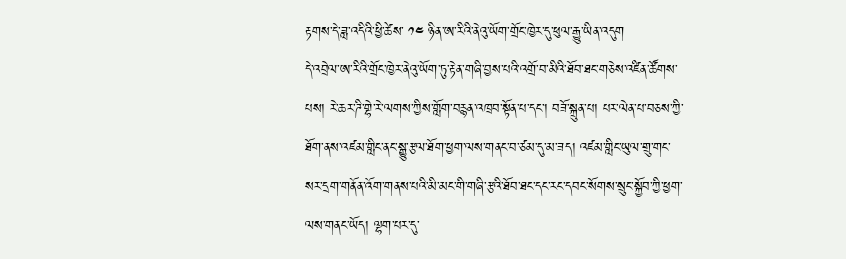རྟགས་དེ་ཟླ་འདིའི་ཕྱི་ཚེས་ ༡༤ ཉིན་ཨ་རིའི་ནེའུ་ཡོག་གྲོང་ཁྱེར་དུ་ཕུལ་རྒྱུ་ཡིན་འདུག
དེ་འབྲེལ་ཨ་རིའི་གྲོང་ཁྱེར་ནེའུ་ཡོག་ཏུ་རྟེན་གཞི་བྱས་པའི་འགྲོ་བ་མིའི་ཐོབ་ཐང་གཅེས་འཛིན་ཚོགས་པས། རེ་ཆར་ཌི་གྷེ་རེ་ལགས་ཀྱིས་གློག་བརྙན་འཁྲབ་སྟོན་པ་དང་། བཟོ་སྐྲུན་པ། པར་ལེན་པ་བཅས་ཀྱི་ཐོག་ནས་འཛམ་གླིང་ནང་སྒྱུ་རྩལ་ཐོག་ཕྱག་ལས་གནང་བ་ཙམ་དུ་མ་ཟད། འཛམ་གླིང་ཡུལ་གྲུ་གང་སར་དྲག་གནོན་འོག་གནས་པའི་མི་མང་གི་གཞི་རྩའི་ཐོབ་ཐང་དང་རང་དབང་སོགས་སྲུང་སྐྱོབ་ཀྱི་ཕྱག་ལས་གནང་ཡོད། ལྷག་པར་དུ་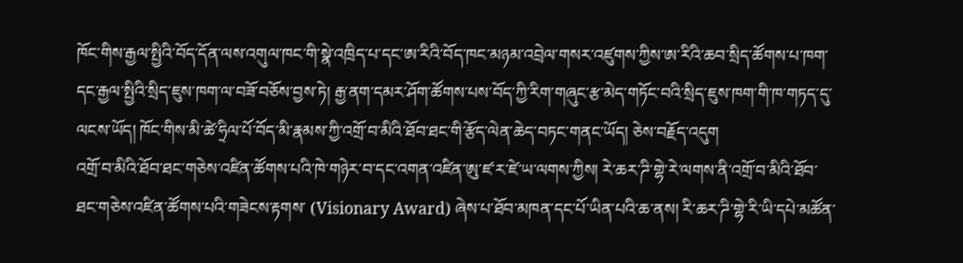ཁོང་གིས་རྒྱལ་སྤྱིའི་བོད་དོན་ལས་འགུལ་ཁང་གི་སྣེ་འཁྲིད་པ་དང་ཨ་རིའི་བོད་ཁང་མཉམ་འབྲེལ་གསར་འཛུགས་ཀྱིས་ཨ་རིའི་ཆབ་སྲིད་ཚོགས་པ་ཁག་དང་རྒྱལ་སྤྱིའི་སྲིད་ཇུས་ཁག་ལ་བཟོ་བཅོས་བྱས་ཏེ། རྒྱ་ནག་དམར་ཤོག་ཚོགས་པས་བོད་ཀྱི་རིག་གཞུང་རྩ་མེད་གཏོང་བའི་སྲིད་ཇུས་ཁག་གི་ཁ་གཏད་དུ་ལངས་ཡོད། ཁོང་གིས་མི་ཚེ་ཧྲིལ་པོ་བོད་མི་རྣམས་ཀྱི་འགྲོ་བ་མིའི་ཐོབ་ཐང་གི་རྩོད་ལེན་ཆེད་བཏང་གནང་ཡོད། ཅེས་བརྗོད་འདུག
འགྲོ་བ་མིའི་ཐོབ་ཐང་གཅེས་འཛིན་ཚོགས་པའི་ཁེ་གཉེར་བ་དང་འགན་འཛིན་ཨུ་ཛ་ར་ཛེ་ཡ་ལགས་ཀྱིས། རེ་ཆར་ཌི་གྷེ་རེ་ལགས་ནི་འགྲོ་བ་མིའི་ཐོབ་ཐང་གཅེས་འཛིན་ཚོགས་པའི་གཟེངས་རྟགས་ (Visionary Award) ཞེས་པ་ཐོབ་མཁན་དང་པོ་ཡིན་པའི་ཆ་ནས། རི་ཆར་ཌི་གྷེ་རི་ཡི་དཔེ་མཚོན་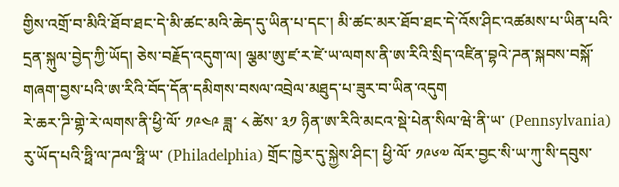གྱིས་འགྲོ་བ་མིའི་ཐོབ་ཐང་དེ་མི་ཚང་མའི་ཆེད་དུ་ཡིན་པ་དང་། མི་ཚང་མར་ཐོབ་ཐང་དེ་འོས་ཤིང་འཚམས་པ་ཡིན་པའི་དྲན་སྐུལ་བྱེད་ཀྱི་ཡོད། ཅེས་བརྗོད་འདུག་ལ། ལྕམ་ཨུ་ཛ་ར་ཛེ་ཡ་ལགས་ནི་ཨ་རིའི་སྲིད་འཛིན་བྷའེ་ཌན་སྐབས་བསྐོ་གཞག་བྱས་པའི་ཨ་རིའི་བོད་དོན་དམིགས་བསལ་འབྲེལ་མཐུད་པ་ཟུར་བ་ཡིན་འདུག
རེ་ཆར་ཌི་གྷེ་རེ་ལགས་ནི་ཕྱི་ལོ་ ༡༩༤༩ ཟླ་ ༨ ཚེས་ ༣༡ ཉིན་ཨ་རིའི་མངའ་སྡེ་པེན་སིལ་ཝེ་ནི་ཡ་ (Pennsylvania) རུ་ཡོད་པའི་ཧྥི་ལ་ཌལ་ཧྥི་ཡ་ (Philadelphia) གྲོང་ཁྱེར་དུ་སྐྱེས་ཤིང་། ཕྱི་ལོ་ ༡༩༦༧ ལོར་བྱང་སི་ཡ་ཀུ་སི་དབུས་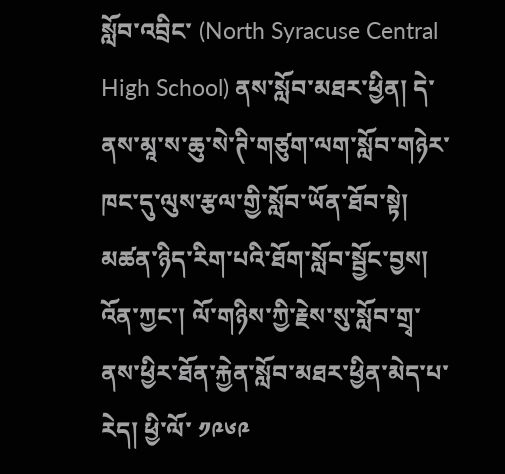སློབ་འབྲིང་ (North Syracuse Central High School) ནས་སློབ་མཐར་ཕྱིན། དེ་ནས་མཱ་ས་ཆུ་སེ་ཊི་གཙུག་ལག་སློབ་གཉེར་ཁང་དུ་ལུས་རྩལ་གྱི་སློབ་ཡོན་ཐོབ་སྟེ། མཚན་ཉིད་རིག་པའི་ཐོག་སློབ་སྦྱོང་བྱས། འོན་ཀྱང་། ལོ་གཉིས་ཀྱི་རྗེས་སུ་སློབ་གྲྭ་ནས་ཕྱིར་ཐོན་རྐྱེན་སློབ་མཐར་ཕྱིན་མེད་པ་རེད། ཕྱི་ལོ་ ༡༩༦༩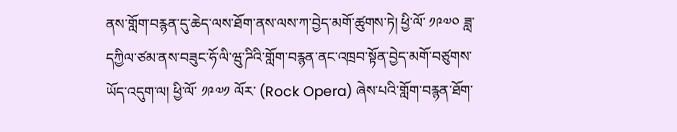ནས་གློག་བརྙན་དུ་ཆེད་ལས་ཐོག་ནས་ལས་ཀ་བྱེད་མགོ་ཚུགས་ཏེ། ཕྱི་ལོ་ ༡༩༧༠ ཟླ་དཀྱིལ་ཙམ་ནས་བཟུང་ཧོ་ལི་ཝུ་ཌིའི་གློག་བརྙན་ནང་འཁྲབ་སྟོན་བྱེད་མགོ་བཙུགས་ཡོད་འདུག་ལ། ཕྱི་ལོ་ ༡༩༧༡ ལོར་ (Rock Opera) ཞེས་པའི་གློག་བརྙན་ཐོག་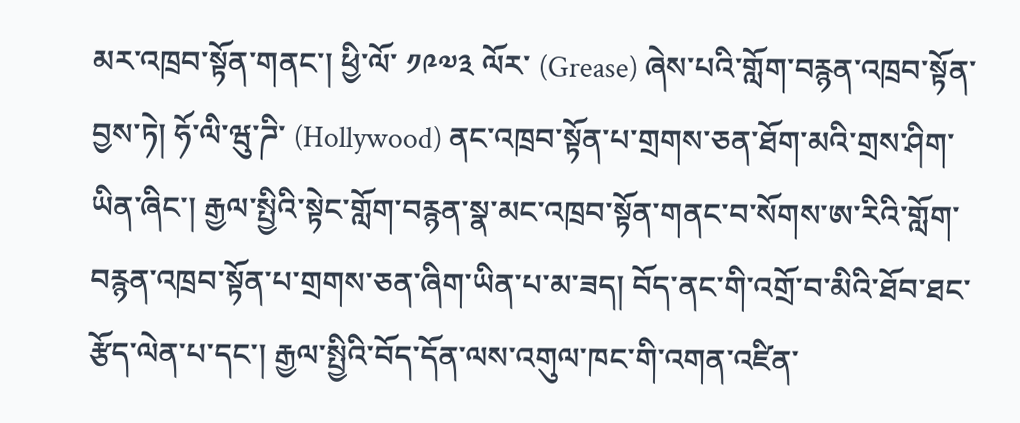མར་འཁྲབ་སྟོན་གནང་། ཕྱི་ལོ་ ༡༩༧༣ ལོར་ (Grease) ཞེས་པའི་གློག་བརྙན་འཁྲབ་སྟོན་བྱས་ཏེ། ཧོ་ལི་ཝུ་ཌི་ (Hollywood) ནང་འཁྲབ་སྟོན་པ་གྲགས་ཅན་ཐོག་མའི་གྲས་ཤིག་ཡིན་ཞིང་། རྒྱལ་སྤྱིའི་སྟེང་གློག་བརྙན་སྣ་མང་འཁྲབ་སྟོན་གནང་བ་སོགས་ཨ་རིའི་གློག་བརྙན་འཁྲབ་སྟོན་པ་གྲགས་ཅན་ཞིག་ཡིན་པ་མ་ཟད། བོད་ནང་གི་འགྲོ་བ་མིའི་ཐོབ་ཐང་རྩོད་ལེན་པ་དང་། རྒྱལ་སྤྱིའི་བོད་དོན་ལས་འགུལ་ཁང་གི་འགན་འཛིན་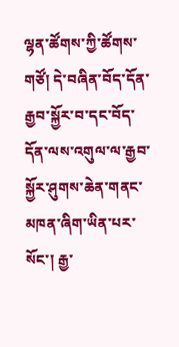ལྷན་ཚོགས་ཀྱི་ཚོགས་གཙོ། དེ་བཞིན་བོད་དོན་རྒྱབ་སྐྱོར་བ་དང་བོད་དོན་ལས་འགུལ་ལ་རྒྱབ་སྐྱོར་ཤུགས་ཆེན་གནང་མཁན་ཞིག་ཡིན་པར་སོང་། རྒྱ་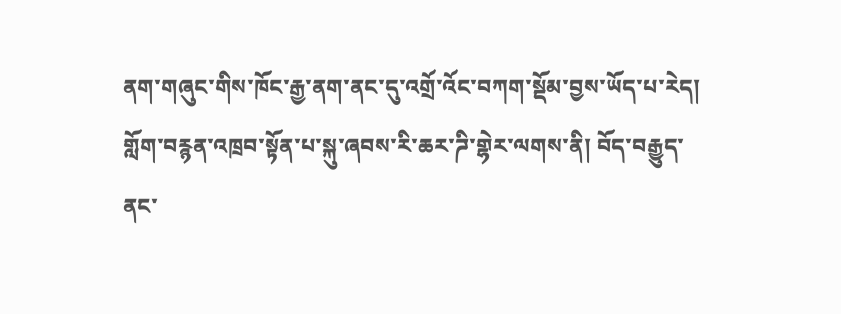ནག་གཞུང་གིས་ཁོང་རྒྱ་ནག་ནང་དུ་འགྲོ་འོང་བཀག་སྡོམ་བྱས་ཡོད་པ་རེད།
གློག་བརྙན་འཁྲབ་སྟོན་པ་སྐུ་ཞབས་རི་ཆར་ཌི་གྷེར་ལགས་ནི། བོད་བརྒྱུད་ནང་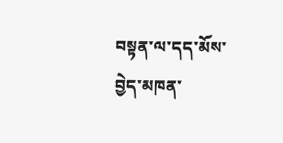བསྟན་ལ་དད་མོས་བྱེད་མཁན་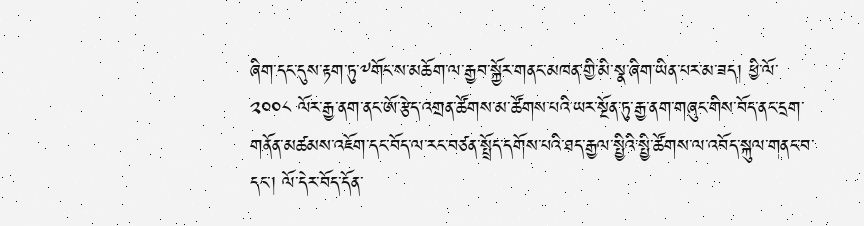ཞིག་དང་དུས་རྟག་ཏུ་༸གོང་ས་མཆོག་ལ་རྒྱབ་སྐྱོར་གནང་མཁན་གྱི་མི་སྣ་ཞིག་ཡིན་པར་མ་ཟད། ཕྱི་ལོ་ ༢༠༠༨ ལོར་རྒྱ་ནག་ནང་ཨོ་རྩེད་འགྲན་ཚོགས་མ་ཚོགས་པའི་ཡར་སྔོན་ཏུ་རྒྱ་ནག་གཞུང་གིས་བོད་ནང་དྲག་གནོན་མཚམས་འཇོག་དང་བོད་ལ་རང་བཙན་སྤྲོད་དགོས་པའི་ཐད་རྒྱལ་སྤྱིའི་སྤྱི་ཚོགས་ལ་འབོད་སྐུལ་གནང་བ་དང་། ལོ་དེར་བོད་དོན་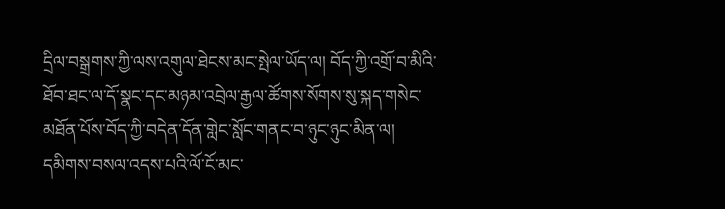དྲིལ་བསྒྲགས་ཀྱི་ལས་འགུལ་ཐེངས་མང་སྤེལ་ཡོད་ལ། བོད་ཀྱི་འགྲོ་བ་མིའི་ཐོབ་ཐང་ལ་དོ་སྣང་དང་མཉམ་འབྲེལ་རྒྱལ་ཚོགས་སོགས་སུ་སྐད་གསེང་མཐོན་པོས་བོད་ཀྱི་བདེན་དོན་གླེང་སློང་གནང་བ་ཉུང་ཉུང་མིན་ལ། དམིགས་བསལ་འདས་པའི་ལོ་ངོ་མང་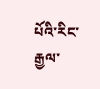པོའི་རིང་རྒྱལ་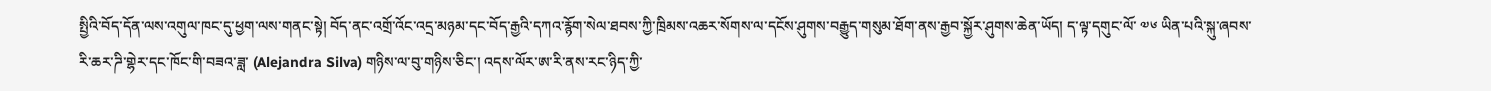སྤྱིའི་བོད་དོན་ལས་འགུལ་ཁང་དུ་ཕྱག་ལས་གནང་སྟེ། བོད་ནང་འགྲོ་འོང་འདྲ་མཉམ་དང་བོད་རྒྱའི་དཀའ་རྙོག་སེལ་ཐབས་ཀྱི་ཁྲིམས་འཆར་སོགས་ལ་དངོས་ཤུགས་བརྒྱུད་གསུམ་ཐོག་ནས་རྒྱབ་སྐྱོར་ཤུགས་ཆེན་ཡོད། ད་ལྟ་དགུང་ལོ་ ༧༦ ཡིན་པའི་སྐུ་ཞབས་རི་ཆར་ཌི་གྷེར་དང་ཁོང་གི་བཟའ་ཟླ་ (Alejandra Silva) གཉིས་ལ་བུ་གཉིས་ཅིང་། འདས་ལོར་ཨ་རི་ནས་རང་ཉིད་ཀྱི་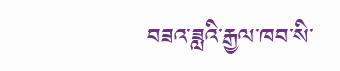བཟའ་ཟླའི་རྒྱལ་ཁབ་སི་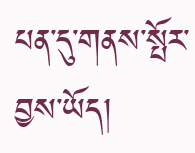པན་དུ་གནས་སྤོར་བྱས་ཡོད།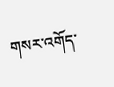གསར་འགོད་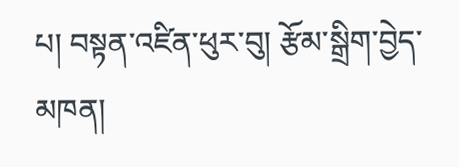པ། བསྟན་འཛིན་ཕུར་བུ། རྩོམ་སྒྲིག་བྱེད་མཁན།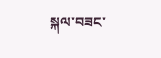སྐལ་བཟང་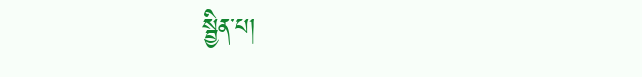སྦྱིན་པ།